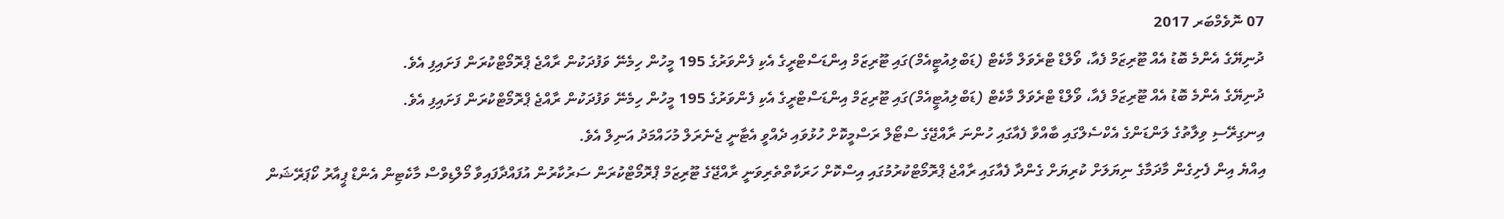07 ނޮވެމްބަރ 2017
ދުނިޔޭގެ އެންމެ ބޮޑު އެއް ޓޫރިޒަމް ފެއާ، ވޯލްޑް ޓްރެވަލް މާކެޓް (ޑަބްލިއުޓީއެމް)ގައި ޓޫރިޒަމް އިންޑަސްޓްރީގެ އެކި ފެންވަރުގެ 195 މީހުން ހިމެނޭ ވަފުދަކުން ރާއްޖެ ޕްރޮމޯޓްކުރަން ފަށައިފި އެވެ.
ދުނިޔޭގެ އެންމެ ބޮޑު އެއް ޓޫރިޒަމް ފެއާ، ވޯލްޑް ޓްރެވަލް މާކެޓް (ޑަބްލިއުޓީއެމް)ގައި ޓޫރިޒަމް އިންޑަސްޓްރީގެ އެކި ފެންވަރުގެ 195 މީހުން ހިމެނޭ ވަފުދަކުން ރާއްޖެ ޕްރޮމޯޓްކުރަން ފަށައިފި އެވެ.
އިނގިރޭސި ވިލާތުގެ ލަންޑަންގެ އެކްސެލްގައި ބާއްވާ ފެއާގައި ހުންނަ ރާއްޖޭގެ ސްޓޯލް ރަސްމީކޮށް ހުޅުވައި ދެއްވީ އެޓާނީ ޖެނެރަލް މުހައްމަދު އަނިލް އެވެ.
އިއްޔެ އިން ފެށިގެން މާދަމާގެ ނިޔަލަށް ކުރިޔަށް ގެންދާ ފެއާގައި ރާއްޖެ ޕްރޮމޯޓްކުރުމުގައި އިސްކޮށް ހަރަކާތްތެރިވަނީ ރާއްޖޭގެ ޓޫރިޒަމް ޕްރޮމޯޓްކުރަން ސަރުކާރުން އުފައްދާފައިވާ މޯލްޑިވްސް މާކެޓިން އެންޑް ޕީއާރު ކޯޕަރޭޝަން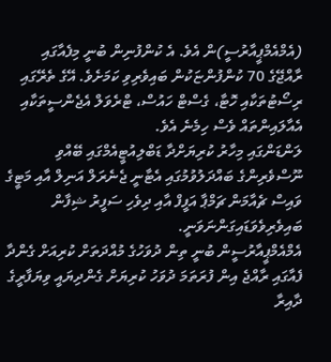(އެމްއެމްޕީއާރުސީ)ން އެވެ. އެ ކުންފުނިން ބުނީ މިފެއާގައި ރާއްޖޭގެ 70 ކުންފުންޏަކުން ބައިވެރިވި ކަމަށެވެ. އޭގެ ތެރޭގައި ރިސޯޓުތަކާއި ހޮޓާ، ގެސްޓް ހައުސް، ޓްރެވަލް އެޖެންސީތަކާއި އެއާލައިންތައް ވެސް ހިމެނެ އެވެ.
ލަންޑަންގައި މިހާރު ކުރިޔަށްދާ ޑަބްލިއުޓީއެމްގައި ބޭއްވި ނޫސްވެރިންގެ ބައްދަލުވުމުގައި އެޓާނީ ޖެނެރަލް އަނިލް އާއި މަޓީގެ ވައިސް ޗެއާމަން ޗަމްޕާ އަފީފް އާއި ދިވެހި ސަފީރު ޝިފާން ބައިވެރިވެވަޑައިގަންނަވަނީ.
އެމްއެމްޕީއާރުސީން ބުނީ ތިން ދުވަހުގެ މުއްދަތަށް ކުރިއަށް ގެންދާ ފެއާގައި ރާއްޖެ އިން ފުރަތަމަ ދުވަހު ކުރިޔަށް ގެންދިޔައީ ވިޔަފާރީގެ ދާއިރާ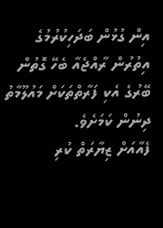އިން ގުޅުން ބަދަހިކުރުމުގެ އިތުރުން ރާއްޖެއާ ބެހޭ ގޮތުން ބޭރުގެ އެކި ފަރާތްތަކަށް މައުލޫމާތު ދިނުން ކަމަށެވެ.
ފެއާއަށް ޒިޔާރަތް ކުރި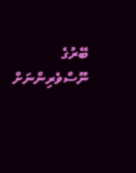ބޭރުގެ ނޫސްވެރިންނަށް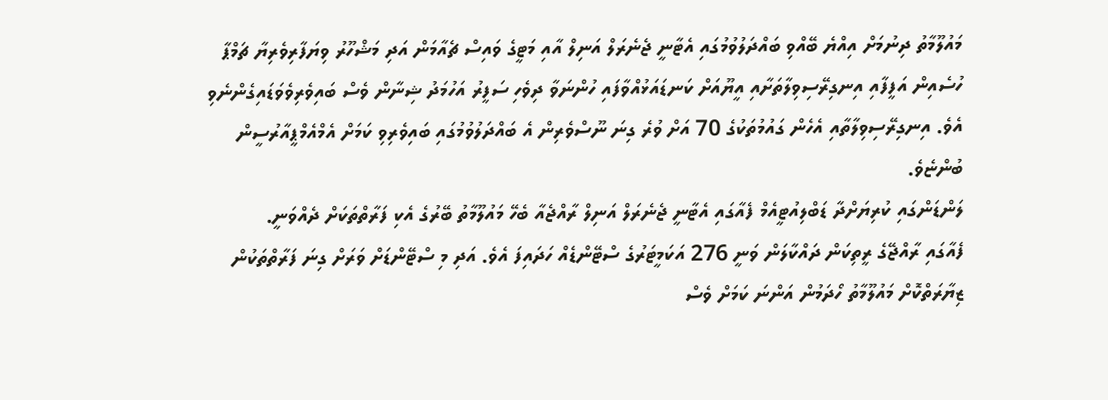މައުލޫމާތު ދިނުމަށް އިއްޔެ ބޭއްވި ބައްދަލުވުމުގައި އެޓާނީ ޖެނެރަލް އަނިލް އާއި މަޓީގެ ވައިސް ޗެއާމަން އަދި މަޝްހޫރު ވިޔަފާރިވެރިޔާ ޗަމްޕާ ހުސެއިން އަފީފާއި އިނގިރޭސިވިލާތަށާއި އީޔޫއަށް ކަނޑައަޅުއްވާފައި ހުންނަވާ ދިވެހި ސަފީރު އަހުމަދު ޝިނާން ވެސް ބައިވެރިވެވަޑައިގެންނެވި އެވެ. އިނގިރޭސިވިލާތާއި އެހެން ގައުމުތަކުގެ 70 އަށް ވުރެ ގިނަ ނޫސްވެރިން އެ ބައްދަލުވުމުގައި ބައިވެރިވި ކަމަށް އެމްއެމްޕީއާރުސީން ބުންޏެވެ.
ލަންޑަންގައި ކުރިޔަށްދާ ޑަބްލިއުޓީއެމް ފެއާގައި އެޓާނީ ޖެނެރަލް އަނިލް ރާއްޖެއާ ބެހޭ މައުލޫމާތު ބޭރުގެ އެކި ފަރާތްތަކަށް ދެއްވަނީ.
ފެއާގައި ރާއްޖޭގެ ރީތިކަން ދައްކާލަން ވަނީ 276 އަކަމީޓަރުގެ ސްޓޭންޑެއް ހަދައިފަ އެވެ. އަދި މި ސްޓޭންޑަށް ވަރަށް ގިނަ ފަރާތްތަކުން ޒިޔާރަތްކޮށް މައުލޫމާތު ހޯދަމުން އަންނަ ކަމަށް ވެސް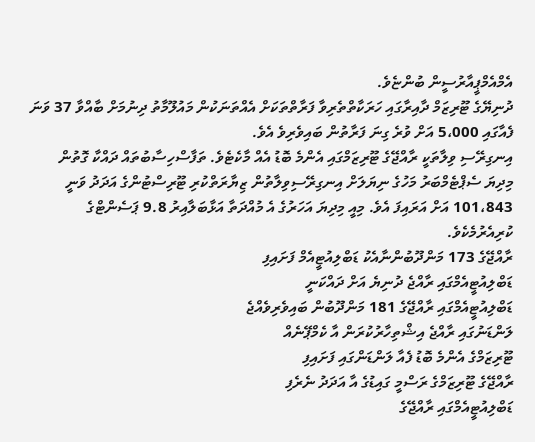އެމްއެމްޕީއާރުސީން ބުންޏެވެ.
ދުނިޔޭގެ ޓޫރިޒަމް ދާއިރާގައި ހަރަކާތްތެރިވާ ފަރާތްތަކަށް އެއްތަނަކުން މައުލޫމާތު ދިނުމަށް ބާއްވާ 37 ވަނަ ފެއާގައި 5،000 އަށް ވުރެ ގިނަ ފަރާތުން ބައިވެރިވެ އެވެ.
އިނގިރޭސި ވިލާތަކީ ރާއްޖޭގެ ޓޫރިޒަމްގައި އެންމެ ބޮޑު އެއް މާކެޓެވެ. ތަފާސްހިސާބުތައް ދައްކާ ގޮތުން މިދިޔަ ސެޕްޓެމްބަރު މަހުގެ ނިޔަލަށް އިނގިރޭސިވިލާތުން ޒިޔާރަތްކުރި ޓޫރިސްޓުންގެ އަދަދު ވަނީ 101،843 އަށް އަރައިފަ އެވެ. މިއީ މިދިޔަ އަހަރުގެ އެ މުއްދަތާ އަޅާބަލާއިރު 9.8 ޕަސެންޓްގެ ކުރިއެރުމެކެވެ.
ރާއްޖޭގެ 173 މަންދޫބުންނާއެކު ޑަބްލިއުޓީއެމް ފަށައިފި
ޑަބްލިއުޓީއެމްގައި ރާއްޖެ ދުނިޔެ އަށް ދައްކަނީ
ޑަބްލިއުޓީއެމްގައި ރާއްޖޭގެ 181 މަންދޫބުން ބައިވެރިވެއްޖެ
ލަންޑަނުގައި ރާއްޖެ އިޝްތިހާރުކުރަން އާ ކެމްޕޭނެއް
ޓޫރިޒަމްގެ އެންމެ ބޮޑު ފެއާ ލަންޑަންގައި ފަށައިފި
ރާއްޖޭގެ ޓޫރިޒަމްގެ ރަސްމީ ގައިޑުގެ އާ އަދަދު ނެރެފި
ޑަބްލިއުޓީއެމްގައި ރާއްޖޭގެ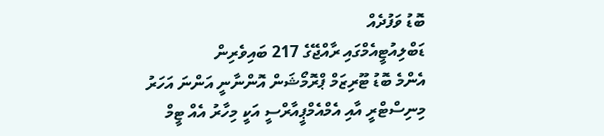ބޮޑު ވަފުދެއް
ޑަބްލިއުޓީއެމްގައި ރާއްޖޭގެ 217 ބައިވެރިން
އެންމެ ބޮޑު ޓޫރިޒަމް ޕްރޮމޯޝަން އޮންނާނީ އަންނަ އަހަރު
މިނިސްޓްރީ އާއި އެމްއެމްޕީއާރްސީ އަކީ މިހާރު އެއް ޓީމް